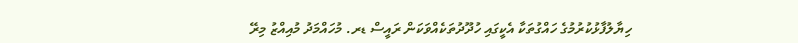ހިޔާލުފާޅުކުރުމުގެ ހައްގުތަކާ އެކީގައި ހުދޫދުތަކެއްވަކަން ރައީސް ޑރ. މުހައްމަދު މުއިއްޒު މިރޭ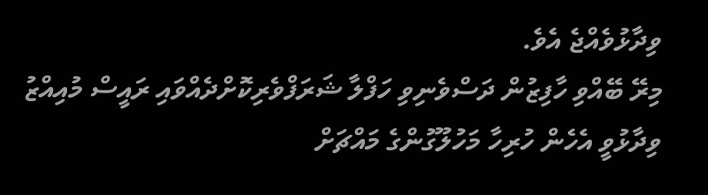ވިދާޅުވެއްޖެ އެވެ.
މިރޭ ބޭއްވި ހާފިޒުން ދަސްވެނިވި ހަފްލާ ޝަރަފްވެރިކޮށްދެއްވައި ރައީސް މުއިއްޒު ވިދާޅުވީ އެހެން ހުރިހާ މަހުލޫގުންގެ މައްޗަށް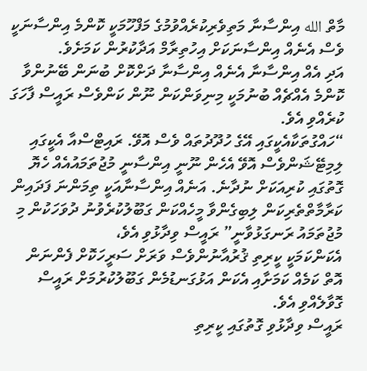މާތް الله އިންސާނާ މަތިވެރިކުރެއްވުމުގެ މަފްހޫމަކީ ކޮންމެ އިންސާނަކީ ވެސް އެނެއް އިންސާނަކަށް އިހުތިރާމް އަދާކުރުން ކަމަށެވެ.
އަދި އެއް އިންސާނާ އެނެއް އިންސާނާ ދަށްކޮށް ބުނަން ބޭނުންވާ ކޮންމެ އެއްޗެއް ބުނުމަކީ މިނިވަންކަން ނޫން ކަންވެސް ރައީސް ފާހަގަ ކުރެއްވި އެވެ.
“ހައްގުތަކާއެކީގައި އޭގެ ހުދޫދުތައް ވެސް އޮވޭ. ރައިޓްސްއާ އެކީގައި ލިމިޓޭޝަންވެސް އޮވޭ އެހެން ނޫނީ އިންސާނީ މުޖުތަމައުއެއް ހެޔޮ ގޮތުގައި ކުރިއަކަށް ނުދާނެ. އަނެއް އިންސާނާއަކީ ތިމަންނަ ފަދައިން ކަރާމާތްތެރިކަން ލިބިގެންވާ މީހެއްކަން ގަބޫލުކުރެވުނު ދުވަހަކުން މި މުޖުތަމައު ރަނގަޅުވާނީ” ރައީސް ވިދާޅުވި އެވެ،
އެކަންކަމަކީ ކީރިތި ޤުރުއާނުންވެސް ވަރަށް ސަރީހަކޮށް ފެންނަން އޮތް ކަމެއް ކަމަށާއި އެކަން އަޅުގަނޑުމެން ގަބޫލުކުރުމަށް ރައީސް ގޮވާލެއްވި އެވެ.
ރައީސް ވިދާޅުވި ގޮތުގައި ކީރިތި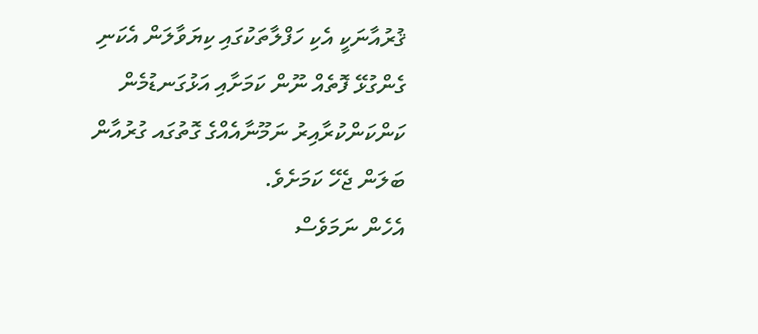ޤުރުއާނަކީ އެކި ހަފްލާތަކުގައި ކިޔަވާލަން އެކަނި ގެންގުޅޭ ފޮތެއް ނޫން ކަމަށާއި އަޅުގަނޑުމެން ކަންކަންކުރާއިރު ނަމޫނާއެއްގެ ގޮތުގައ ގުރުއާން ބަލަން ޖެހޭ ކަމަށެވެ.
އެހެން ނަމަވެސް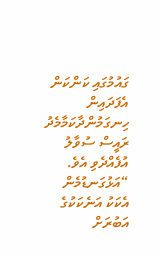ގައުމުގައި ކަންކަން އެފަދައިން ހިނގަމުންދާކަމާމެދު ރައީސް ސުވާލު އުފެއްދެވި އެވެ.
“އަޅުގަނޑުމެން އެކަކު އަނެކަކުގެ އަބުރަށް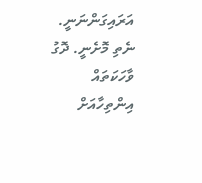އަރައިގަންނަނީ. ނެތި މޮށެނީ. ދޮގު ވާހަކަތައް އިންތިހާއަށް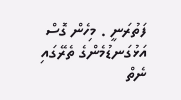ފަތުރަނީ . މިހެން ގޮސް އަޅުގަނޑުމެންގެ ތެރޭގައި ނެތް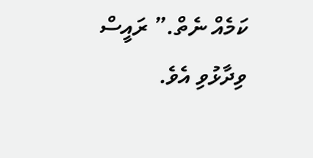ކަމެއް ނެތް.” ރައީސް ވިދާޅުވި އެވެ.